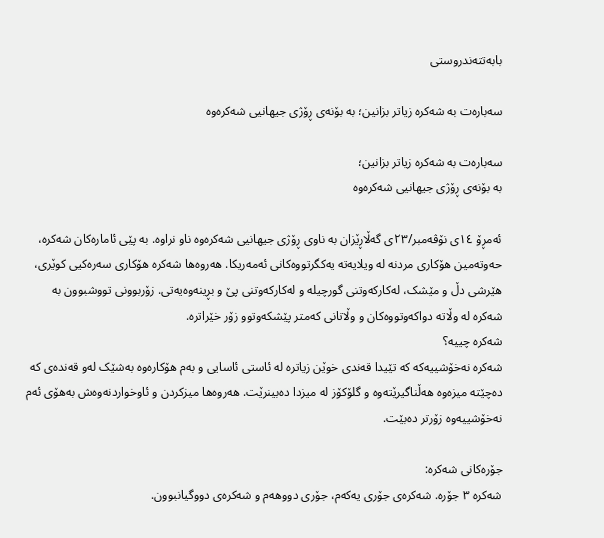بابەتتەندروستی

سەبارەت بە شەکرە زیاتر بزانین؛ بە بۆنەی ڕۆژی جیهانیی شەکرەوە

سەبارەت بە شەکرە زیاتر بزانین؛
بە بۆنەی ڕۆژی جیهانیی شەکرەوە

ئەمڕۆ ١٤ی نۆڤەمبر/٢٣ی گەڵاڕێزان بە ناوی ڕۆژی جیهانیی شەکرەوە ناو نراوە. بە پێی ئامارەکان شەکرە، حەوتەمین هۆکاری مردنە لە ویلایەتە یەکگرتووەکانی ئەمەریکا. هەروەها شەکرە هۆکاری سەرەکیی کوێری، هێرشی دڵ و مێشک، لەکارکەوتنی گورچیلە و لەکارکەوتنی پێ و بڕینەوەیەتی. زۆربوونی تووشبوون بە شەکرە لە وڵاتە دواکەوتووەکان و وڵاتانی کەمتر پێشکەوتوو زۆر خێراترە.
شەکرە چییە؟
شەکرە نەخۆشییەکە کە تێیدا قەندی خوێن زیاترە لە ئاستی ئاسایی و بەم هۆکارەوە بەشێک لەو قەندەی کە دەچێتە میزەوە هەڵناگیرێتەوە و گلۆکۆز لە میزدا دەبینرێت. هەروەها میزکردن و ئاوخواردنەوەش بەهۆی ئەم نەخۆشییەوە زۆرتر دەبێت.

جۆرەکانی شەکرە:
شەکرە ٣ جۆرە. شەکرەی جۆری یەکەم، جۆری دووهەم و شەکرەی دووگیانبوون.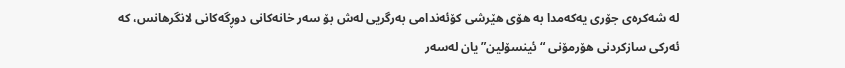لە شەکرەی جۆری یەکەمدا بە هۆی هێرشی کۆئەندامی بەرگریی لەش بۆ سەر خانەکانی دوڕگەکانی لانگرهانس، کە ئەرکی سازکردنی هۆرمۆنی “ئینسۆلین”یان لەسەر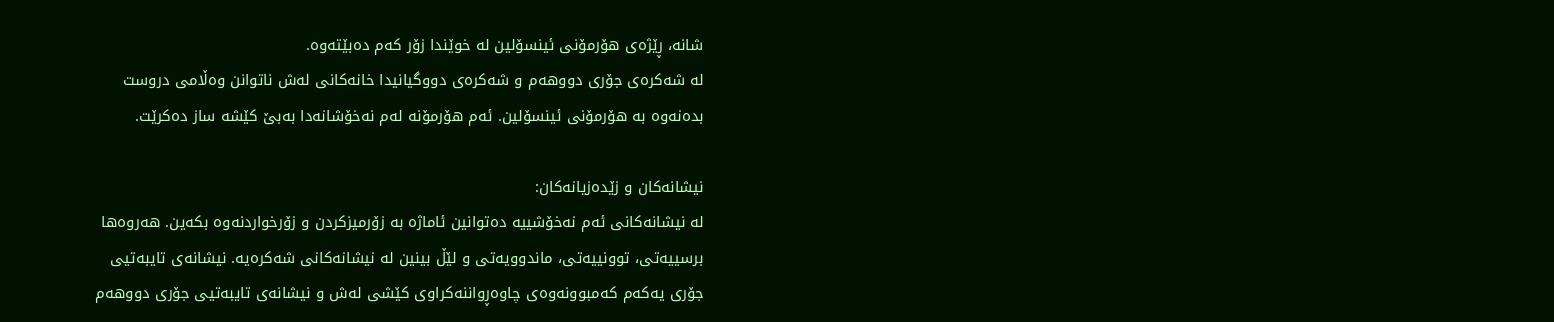شانە، ڕێژەی هۆرمۆنی ئینسۆلین لە خوێندا زۆر کەم دەبێتەوە.
لە شەکرەی جۆری دووهەم و شەکرەی دووگیانیدا خانەکانی لەش ناتوانن وەڵامی دروست بدەنەوە بە هۆرمۆنی ئینسۆلین. ئەم هۆرمۆنە لەم نەخۆشانەدا بەبێ کێشە ساز دەکرێت.

نیشانەکان و زێدەزیانەکان:
لە نیشانەکانی ئەم نەخۆشییە دەتوانین ئاماژە بە زۆرمیزکردن و زۆرخواردنەوە بکەین. هەروەها برسییەتی، توونییەتی، ماندوویەتی و لێڵ بینین لە نیشانەکانی شەکرەیە. نیشانەی تایبەتیی جۆری یەکەم کەمبوونەوەی چاوەڕواننەکراوی کێشی لەش و نیشانەی تایبەتیی جۆری دووهەم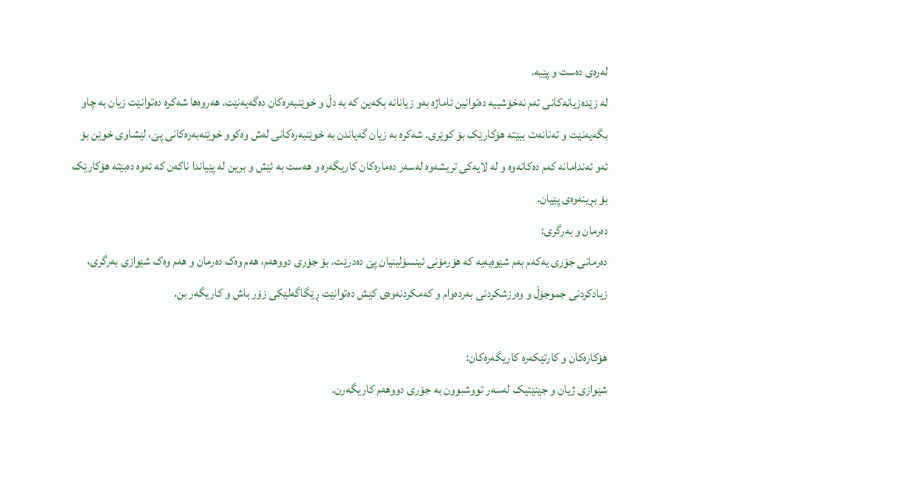لەرەی دەست و پێیە.
لە زێدەزیانەکانی ئەم نەخۆشییە دەتوانین ئاماژە بەو زیانانە بکەین کە بە دڵ و خوێنبەرەکان دەگەیەنێت. هەروەها شەکرە دەتوانێت زیان بە چاو بگەیەنێت و تەنانەت ببێتە هۆکارێک بۆ کوێری. شەکرە بە زیان گەیاندن بە خوێنبەرەکانی لەش وەکوو خوێنەبەرەکانی پێ، لێشاوی خوێن بۆ ئەو ئەندامانە کەم دەکاتەوە و لە لایەکی تریشەوە لەسەر دەمارەکان کاریگەرە و هەست بە ئێش و برین لە پێیاندا ناکەن کە ئەوە دەبێتە هۆکارێک بۆ بڕینەوەی پێیان.
دەرمان و بەرگری:
دەرمانی جۆری یەکەم بەم شێوەیەیە کە هۆرمۆنی ئینسۆلینیان پێ دەدرێت. بۆ جۆری دووهەم، هەم وەک دەرمان و هەم وەک شێوازی بەرگری، زیادکردنی جموجۆڵ و وەرزشکردنی بەردەوام و کەمکردنەوەی کێش دەتوانێت ڕێگاگەلێکی زۆر باش و کاریگەر بن.

هۆکارەکان و کارتێکەرە کاریگەرەکان:
شێوازی ژیان و جێنێتیک لەسەر تووشبوون بە جۆری دووهەم کاریگەرن.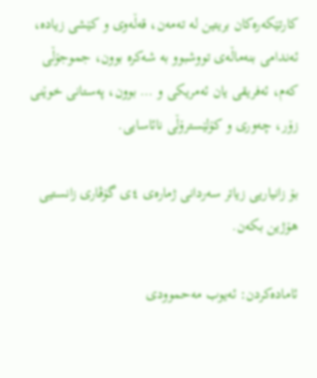کارتێکەرەکان بریتین لە تەمەن، قەڵەوی و کێشی زیادە، ئەندامی بنەماڵەی تووشبوو بە شەکرە بوون، جموجۆڵی کەم، ئەفریقی یان ئەمریکی و … بوون، پەستانی خوێنی زۆر، چەوری و کۆلێسترۆڵی نائاسایی.

بۆ زانیاریی زیاتر سەردانی ژمارەی ٤ی گۆڤاری زانستیی هۆژین بکەن.

ئامادەکردن: ئەیوب مەحموودی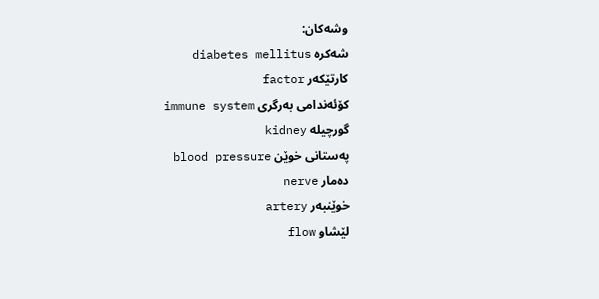وشەکان:
شەکرە diabetes mellitus
کارتێکەر factor
کۆئەندامی بەرگری immune system
گورچیلە kidney
پەستانی خوێن blood pressure
دەمار nerve
خوێنبەر artery
لێشاو flow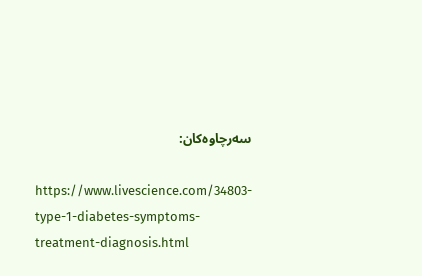سەرچاوەکان:

https://www.livescience.com/34803-type-1-diabetes-symptoms-treatment-diagnosis.html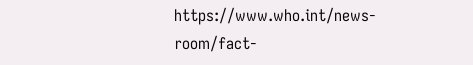https://www.who.int/news-room/fact-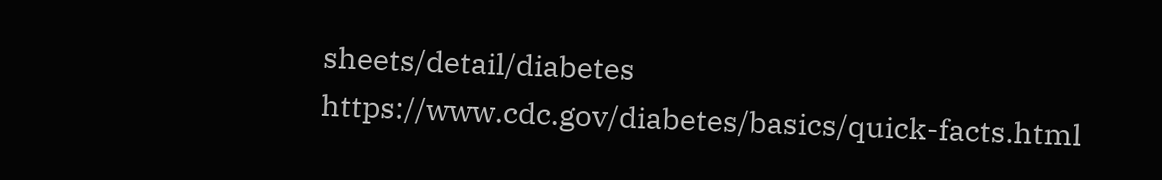sheets/detail/diabetes
https://www.cdc.gov/diabetes/basics/quick-facts.html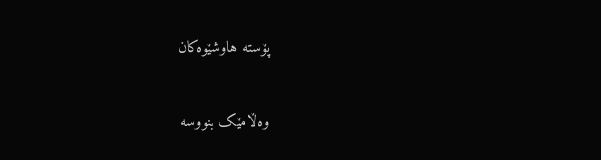پۆستە هاوشێوەکان

وەڵامێک بنووسە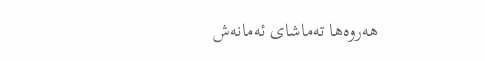هەروەها تەماشای ئەمانەش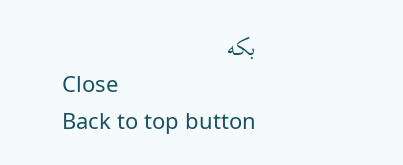بکە
Close
Back to top button